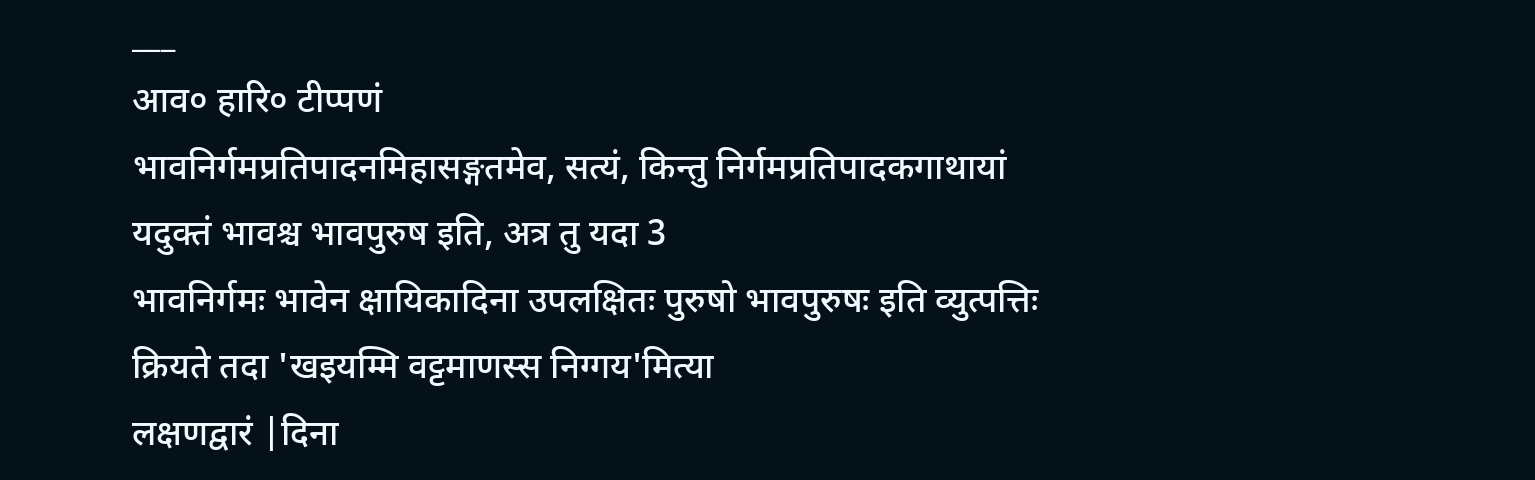___
आव० हारि० टीप्पणं
भावनिर्गमप्रतिपादनमिहासङ्गतमेव, सत्यं, किन्तु निर्गमप्रतिपादकगाथायां यदुक्तं भावश्च भावपुरुष इति, अत्र तु यदा 3
भावनिर्गमः भावेन क्षायिकादिना उपलक्षितः पुरुषो भावपुरुषः इति व्युत्पत्तिः क्रियते तदा 'खइयम्मि वट्टमाणस्स निग्गय'मित्या
लक्षणद्वारं |दिना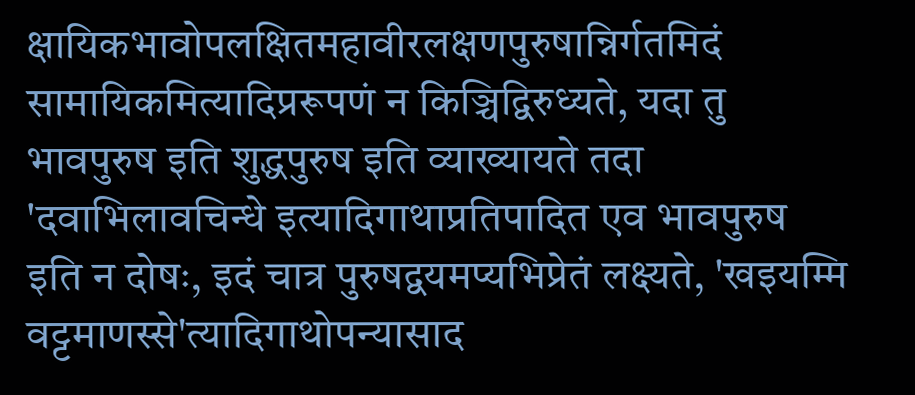क्षायिकभावोपलक्षितमहावीरलक्षणपुरुषान्निर्गतमिदं सामायिकमित्यादिप्ररूपणं न किञ्चिद्विरुध्यते, यदा तु भावपुरुष इति शुद्धपुरुष इति व्याख्यायते तदा 'दवाभिलावचिन्धे इत्यादिगाथाप्रतिपादित एव भावपुरुष इति न दोषः, इदं चात्र पुरुषद्वयमप्यभिप्रेतं लक्ष्यते, 'खइयम्मि वट्टमाणस्से'त्यादिगाथोपन्यासाद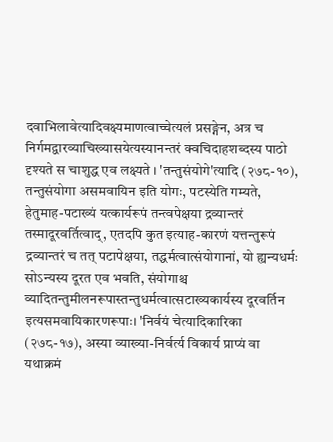दवाभिलावेत्यादिवक्ष्यमाणत्वाच्चेत्यलं प्रसङ्गेन, अत्र च निर्गमद्वारव्याचिख्यासयेत्यस्यानन्तरं क्वचिदाहशब्दस्य पाठो दृश्यते स चाशुद्ध एव लक्ष्यते । 'तन्तुसंयोगे'त्यादि (२७८-१०), तन्तुसंयोगा असमवायिन इति योगः, पटस्येति गम्यते, हेतुमाह-पटाख्यं यत्कार्यरूपं तन्त्वपेक्षया द्रव्यान्तरं तस्मादूरवर्तित्वाद्, एतदपि कुत इत्याह-कारणं यत्तन्तुरूपं द्रव्यान्तरं च तत् पटापेक्षया, तद्धर्मत्वात्संयोगानां, यो ह्यन्यधर्मः सोऽन्यस्य दूरत एव भवति, संयोगाश्च व्यादितन्तुमीलनरूपास्तन्तुधर्मत्वात्सटाख्यकार्यस्य दूरवर्तिन इत्यसमवायिकारणरूपाः। 'निर्वयं चेत्यादिकारिका (२७८-१७), अस्या व्याख्या-निर्वर्त्य विकार्य प्राप्यं वा यथाक्रमं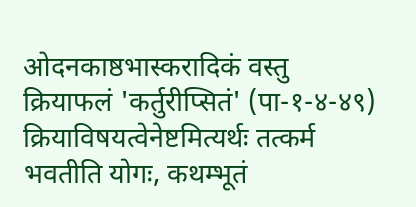ओदनकाष्ठभास्करादिकं वस्तु क्रियाफलं 'कर्तुरीप्सितं' (पा-१-४-४९) क्रियाविषयत्वेनेष्टमित्यर्थः तत्कर्म भवतीति योगः, कथम्भूतं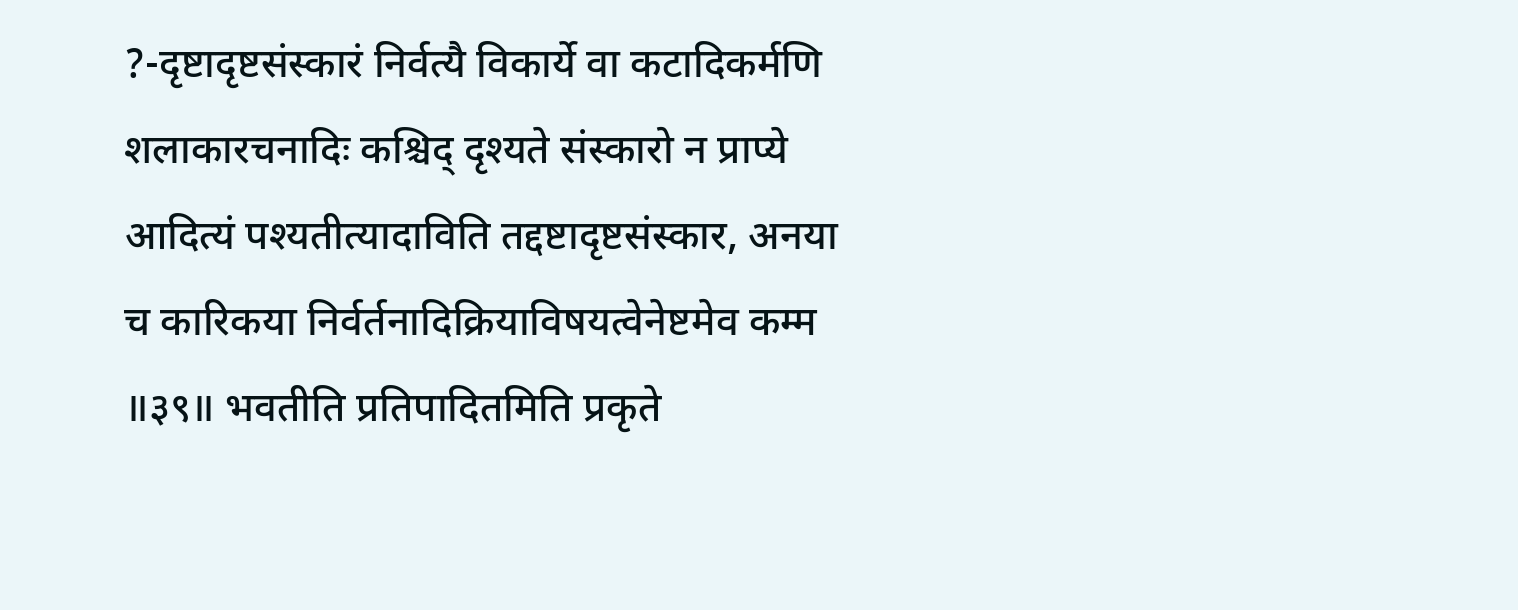?-दृष्टादृष्टसंस्कारं निर्वत्यै विकार्ये वा कटादिकर्मणि शलाकारचनादिः कश्चिद् दृश्यते संस्कारो न प्राप्ये आदित्यं पश्यतीत्यादाविति तद्दष्टादृष्टसंस्कार, अनया च कारिकया निर्वर्तनादिक्रियाविषयत्वेनेष्टमेव कम्म
॥३९॥ भवतीति प्रतिपादितमिति प्रकृते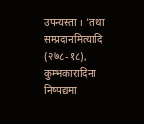उपन्यस्ता । 'तथा सम्प्रदानमित्यादि (२७८-१८), कुम्भकारादिना निष्पद्यमा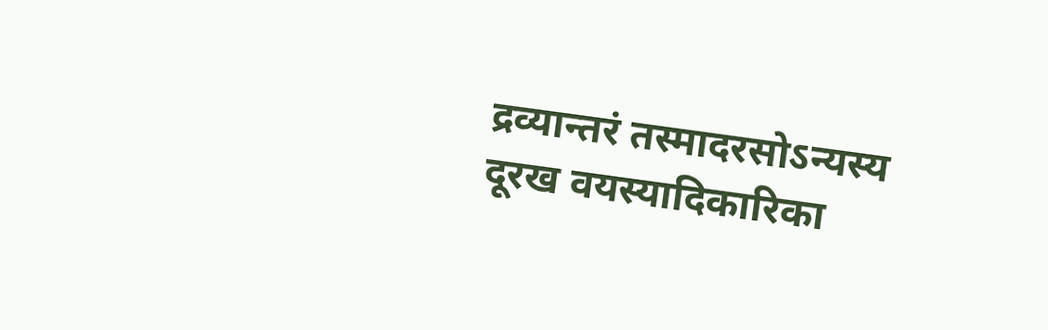द्रव्यान्तरं तस्मादरसोऽन्यस्य दूरख वयस्यादिकारिका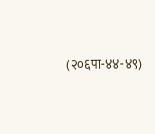(२०६पा-४४-४९)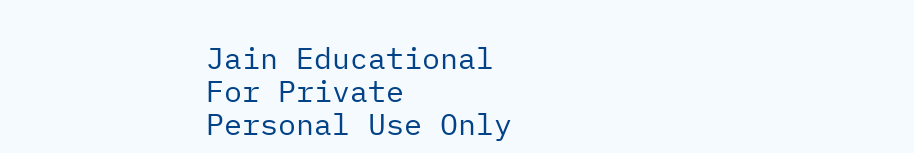Jain Educational
For Private
Personal Use Only